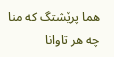هما پرێشتگ که منا چه هر تاوانا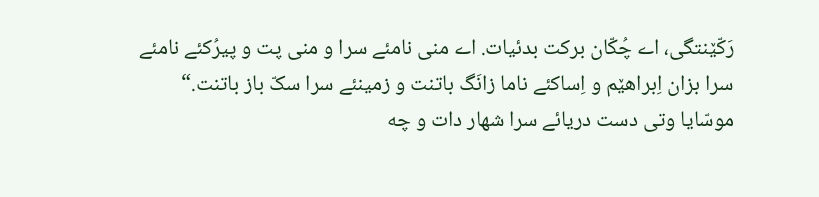رَکّێنتگی، اے چُکّان برکت بدئیات. اے منی نامئے سرا و منی پت و پیرُکئے نامئے سرا بزان اِبراهێم و اِساکئے ناما زانَگ باتنت و زمینئے سرا سکّ باز باتنت.“
موسّایا وتی دست دریائے سرا شهار دات و چه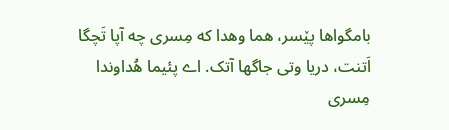بامگواها پێسر، هما وهدا که مِسری چه آپا تَچگا اَتنت، دریا وتی جاگها آتک. اے پئیما هُداوندا مِسری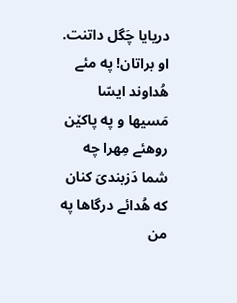دریایا چَگل داتنت.
او براتان! په مئے هُداوند ایسّا مَسیها و په پاکێن روهئے مِهرا چه شما دَزبندیَ کنان که هُدائے درگاها په من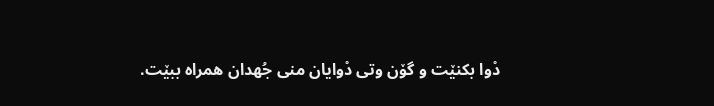دْوا بکنێت و گۆن وتی دْوایان منی جُهدان همراه ببێت.